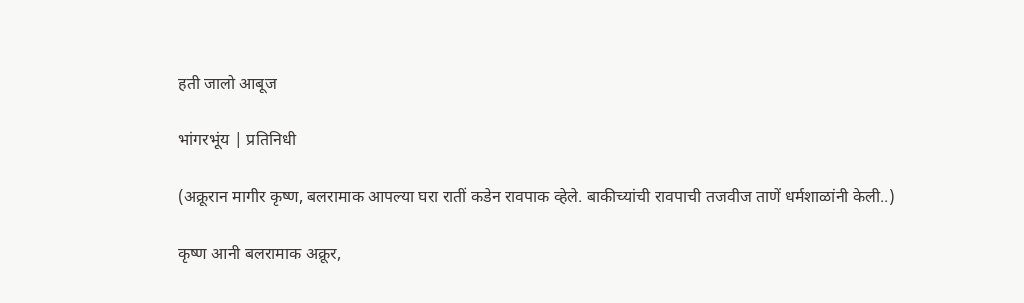हती जालो आबूज

भांगरभूंय | प्रतिनिधी

(अक्रूरान मागीर कृष्ण, बलरामाक आपल्या घरा रातीं कडेन रावपाक व्हेले. बाकीच्यांची रावपाची तजवीज ताणें धर्मशाळांनी केली..)

कृष्ण आनी बलरामाक अक्रूर,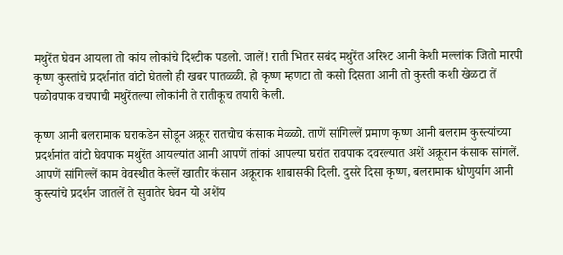मथुरेंत घेवन आयला तो कांय लोकांचे दिश्टीक पडलो. जालें! राती भितर सबंद मथुरेंत अरिश्ट आनी केशी मल्लांक जितो मारपी कृष्ण कुस्तांचे प्रदर्शनांत वांटो घेतलो ही खबर पातळ्ळी. हो कृष्ण म्हणटा तो कसो दिसता आनी तो कुस्ती कशी खेळटा तें पळोवपाक वचपाची मथुरेंतल्या लोकांनी ते रातीकूच तयारी केली.

कृष्ण आनी बलरामाक घराकडेन सोडून अक्रूर रातचोच कंसाक मेळ्ळो. ताणें सांगिल्लें प्रमाण कृष्ण आनी बलराम कुस्त्यांच्या प्रदर्शनांत वांटो घेवपाक मथुरेंत आयल्यांत आनी आपणें तांकां आपल्या घरांत रावपाक दवरल्यात अशें अक्रूरान कंसाक सांगलें. आपणें सांगिल्लें काम वेवस्थीत केल्लें खातीर कंसान अ‌क्रू‌राक शाबासकी दिली. दुसरे दिसा कृष्ण, बलरामाक धोणुर्याग आनी कुस्त्यांचे प्रदर्शन जातलें ते सुवातेर घेवन यो अशेंय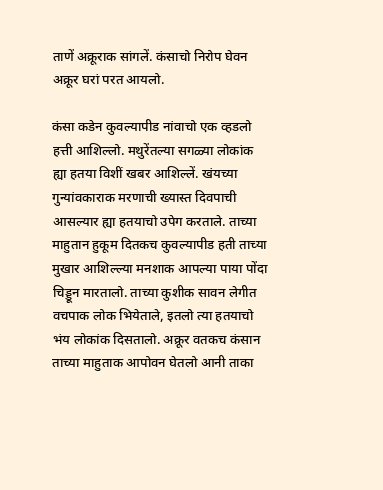ताणें अक्रूराक सांगलें. कंसाचो निरोप घेवन अक्रूर घरां परत आयलो.

कंसा कडेन कुवल्यापीड नांवाचो एक व्हडलो हत्ती आशिल्लो. मथुरेंतल्या सगळ्या लोकांक ह्या हतया विशीं खबर आशिल्लें. खंयच्या गुन्यांवकाराक मरणाची ख्यास्त दिवपाची आसल्यार ह्या हतयाचो उपेग करताले. ताच्या माहुतान हुकूम दितकच कुवल्यापीड हती ताच्या मुखार आशिल्ल्या मनशाक आपल्या पाया पोंदा चिड्डून मारतालो. ताच्या कुशीक सावन लेगीत वचपाक लोक भियेताले, इतलो त्या हतयाचो भंय लोकांक दिसतालो. अक्रूर वतकच कंसान ताच्या माहुताक आपोवन घेतलो आनी ताका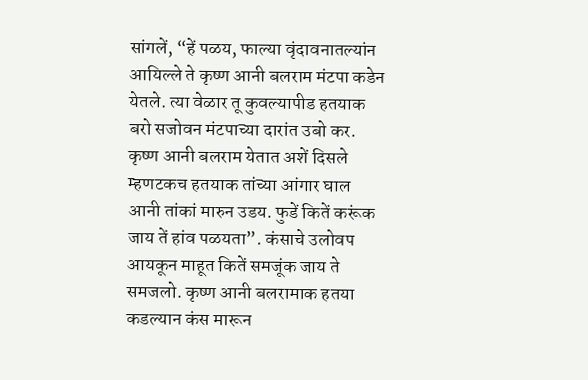सांगलें, “हें पळय, फाल्या वृंदावनातल्यांन आयिल्ले ते कृष्ण आनी बलराम मंटपा कडेन येतले. त्या वेळार तू कुवल्यापीड हतयाक बरो सजोवन मंटपाच्या दारांत उबो कर. कृष्ण आनी बलराम येतात अशें दिसले म्हणटकच हतयाक तांच्या आंगार घाल आनी तांकां मारुन उडय. फुडें कितें करूंक जाय तें हांव पळयता”. कंसाचे उलोवप आयकून माहूत कितें समजूंक जाय ते समजलो. कृष्ण आनी बलरामाक हतया कडल्यान कंस मारून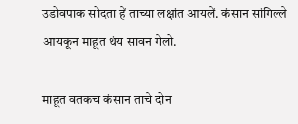उडोवपाक सोदता हें ताच्या लक्षांत आयलें. कंसान सांगिल्ले आयकून माहूत थंय सावन गेलो.

माहूत वतकच कंसान ताचे दोन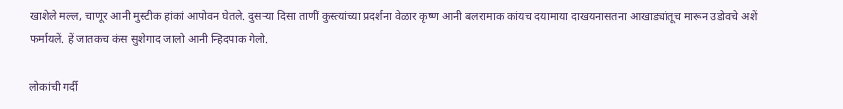खाशेले मल्ल, चाणूर आनी मुस्टीक हांकां आपोवन घेतले. दुसऱ्या दिसा ताणीं कुस्त्यांच्या प्रदर्शना वेळार कृष्ण आनी बलरामाक कांयच द‌यामाया दाखयनासतना आखाड्यांतूच मारून उडोवचे अशें फर्मायलें. हें जातकच कंस सुशेगाद जालो आनी न्हिदपाक गेलो.

लोकांची गर्दी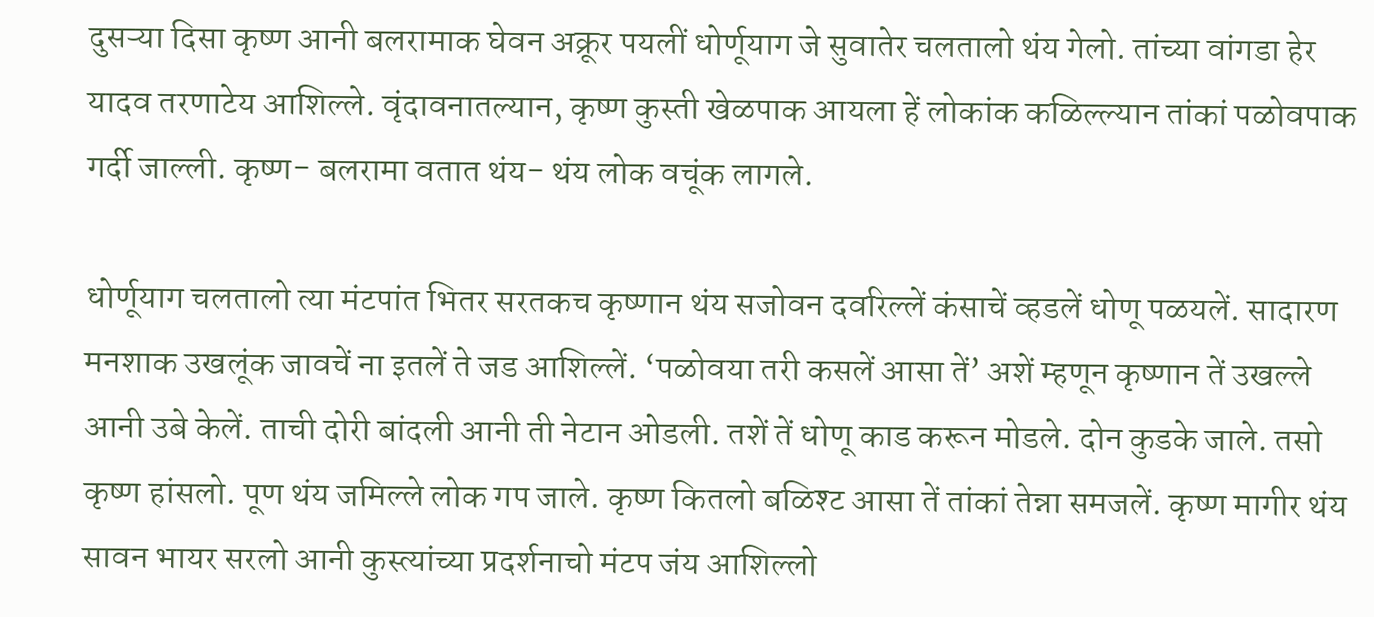दुसऱ्या दिसा कृष्ण आनी बलरामाक घेवन अक्रूर पयलीं धोर्णूयाग जे सुवातेर चलतालो थंय गेलो. तांच्या वांगडा हेर याद‌व तरणाटेय आशिल्ले. वृंदावनातल्यान, कृष्ण कुस्ती खेळपाक आयला हें लोकांक कळिल्ल्यान तांकां पळोवपाक गर्दी जाल्ली. कृष्ण- बलरामा वतात थंय- थंय लोक वचूंक लागले.

धोर्णूयाग चलतालो त्या मंटपांत भितर सरतकच कृष्णान थंय सजोवन दवरिल्लें कंसाचें व्हडलें धोणू पळयलें. सादारण मनशाक उखलूंक जावचें ना इतलें ते जड आशिल्लें. ‘पळोवया तरी कसलें आसा तें’ अशें म्हणून कृष्णान तें उखल्ले आनी उबे केलें. ताची दोरी बांदली आनी ती नेटान ओडली. तशें तें धोणू काड करून मोडले. दोन कुडके जाले. तसो कृष्ण हांसलो. पूण थंय जमिल्ले लोक गप जाले. कृष्ण कितलो बळिश्ट आसा तें तांकां तेन्ना समजलें. कृष्ण मागीर थंय सावन भायर सरलो आनी कुस्त्यांच्या प्रदर्शनाचो मंटप जंय आशिल्लो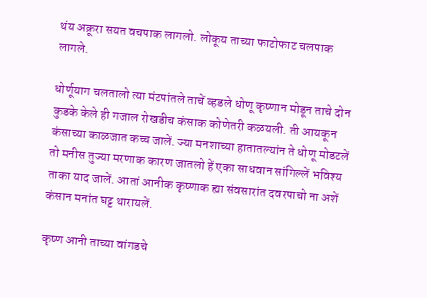थंय अक्रूरा सयत वचपाक लागलो. लोकूय ताच्या फाटोफाट चलपाक लागले.

धोर्णूयाग चलतालो त्या मंटपांतले ताचें व्हडले धोणू कृष्णान मोडून ताचे दोन कुडके केले ही गजाल रोखडीच कंसाक कोणेतरी कळयली. ती आयकून कंसाच्या काळजात कच्च जालें. ज्या मनशाच्या हातातल्यांन ते धोणू मोडटलें तो मनीस तुज्या मरणाक कारण जातलो हें एका साधवान सांगिल्लें भविश्य ताका याद जालें. आतां आनीक कृष्णाक ह्या संवसारांत दवरपाचो ना अशें कंसान मनांत घट्ट थारायलें.

कृष्ण आनी ताच्या वांगडचे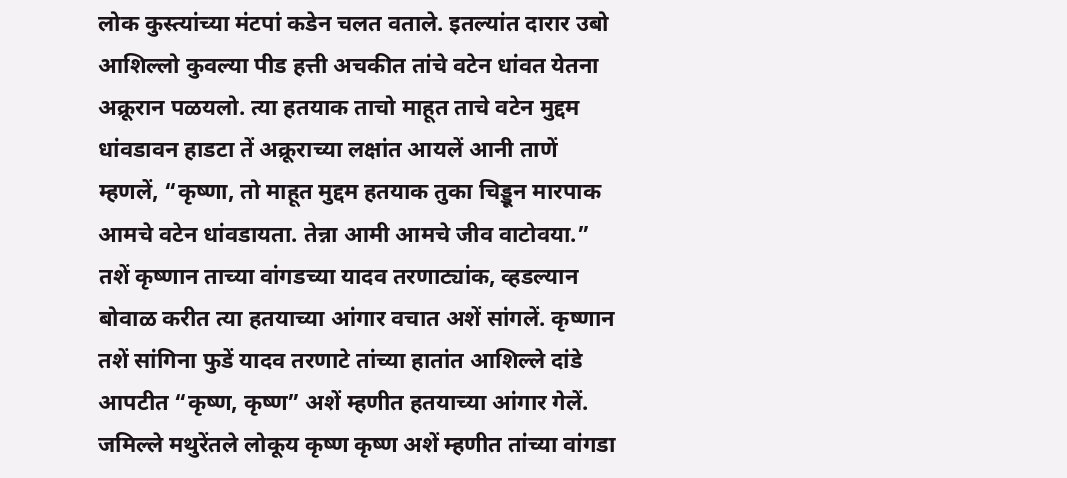लोक कुस्त्यांच्या मंटपां कडेन चलत वताले. इतल्यांत दारार उबो आशिल्लो कुवल्या पीड हत्ती अचकीत तांचे वटेन धांवत येतना अक्रूरान पळयलो. त्या हतयाक ताचो माहूत ताचे वटेन मुद्दम धांवडावन हाडटा तें अक्रूराच्या लक्षांत आयलें आनी ताणें म्हणलें, “कृष्णा, तो माहूत मुद्दम हतयाक तुका चिड्डून मारपाक आमचे वटेन धांवडायता. तेन्ना आमी आमचे जीव वाटोवया.” तशें कृष्णान ताच्या वांगडच्या यादव तरणाट्यांक, व्हडल्यान बोवाळ करीत त्या हतयाच्या आंगार वचात अशें सांगलें. कृष्णान तशें सांगिना फुडें यादव तरणाटे तांच्या हातांत आशिल्ले दांडे आपटीत “कृष्ण, कृष्ण” अशें म्हणीत हतयाच्या आंगार गेलें. जमिल्ले मथुरेंतले लोकूय कृष्ण कृष्ण अशें म्हणीत तांच्या वांगडा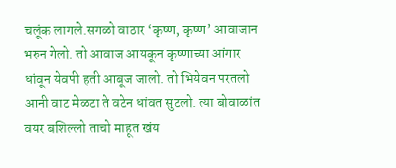चलूंक लागले.सगळो वाठार ‘कृष्ण, कृष्ण’ आवाजान भरुन गेलो. तो आवाज आयकून कृष्णाच्या आंगार धांवून येवपी हती आबूज जालो. तो भियेवन परतलो आनी वाट मेळटा ते वटेन धांवत सुटलो. त्या बोवाळांत वयर बशिल्लो ताचो माहूत खंय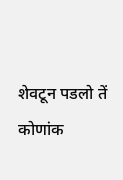शेवटून पडलो तें कोणांक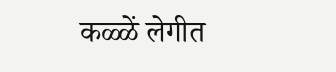कळ्ळें लेगीत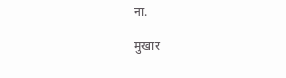ना.

मुखार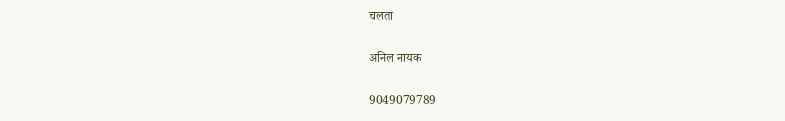चलता

अनिल नायक

9049079789